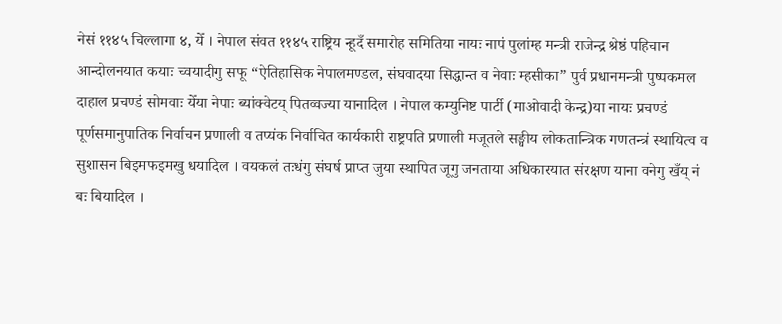नेसं ११४५ चिल्लागा ४, येँ । नेपाल संवत ११४५ राष्ट्रिय न्हूदँ समारोह समितिया नायः नापं पुलांम्ह मन्त्री राजेन्द्र श्रेष्ठं पहिचान आन्दोलनयात कयाः च्वयादीगु सफू “ऐतिहासिक नेपालमण्डल, संघवादया सिद्धान्त व नेवाः म्हसीका” पुर्व प्रधानमन्त्री पुष्पकमल दाहाल प्रचण्डं सोमवाः येँया नेपाः ब्यांक्वेटय् पितव्वज्या यानादिल । नेपाल कम्युनिष्ट पार्टी (माओवादी केन्द्र)या नायः प्रचण्डं पूर्णसमानुपातिक निर्वाचन प्रणाली व तप्यंक निर्वाचित कार्यकारी राष्ट्रपति प्रणाली मजूतले सङ्घीय लोकतान्त्रिक गणतन्त्रं स्थायित्व व सुशासन बिइमफइमखु धयादिल । वयकलं तःधंगु संघर्ष प्राप्त जुया स्थापित जूगु जनताया अधिकारयात संरक्षण याना वनेगु खँय् नं बः बियादिल ।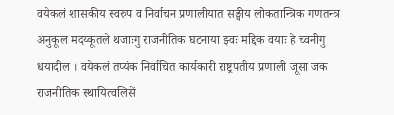वयेकलं शासकीय स्वरुप व निर्वाचन प्रणालीयात सङ्घीय लोकतान्त्रिक गणतन्त्र अनुकूल मदय्कूतले थजाःगु राजनीतिक घटनाया झ्वः मद्दिक वयाः हे च्वनीगु धयादील । वयेकलं तप्यंक निर्वाचित कार्यकारी राष्ट्रपतीय प्रणाली जूसा जक राजनीतिक स्थायित्वलिसें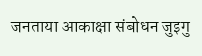जनताया आकाक्षा संबोधन जुइगु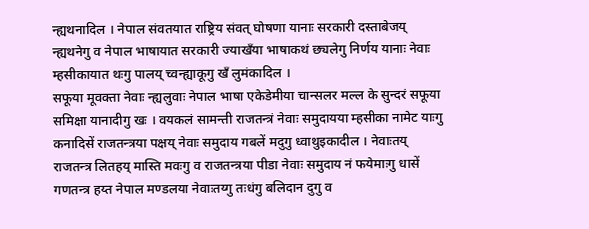न्ह्यथनादिल । नेपाल संवतयात राष्ट्रिय संवत् घोषणा यानाः सरकारी दस्ताबेजय् न्ह्यथनेगु व नेपाल भाषायात सरकारी ज्याखँया भाषाकथं छ्यलेगु निर्णय यानाः नेवाः म्हसीकायात थःगु पालय् च्वन्ह्याकूगु खँ लुमंकादिल ।
सफूया मूवक्ता नेवाः न्ह्यलुवाः नेपाल भाषा एकेडेमीया चान्सलर मल्ल के सुन्दरं सफूया समिक्षा यानादीगु खः । वयकलं सामन्ती राजतन्त्रं नेवाः समुदायया म्हसीका नामेट याःगु कनादिसें राजतन्त्रया पक्षय् नेवाः समुदाय गबलें मदुगु ध्वाथुइकादील । नेवाःतय् राजतन्त्र लितहय् मास्ति मवःगु व राजतन्त्रया पीडा नेवाः समुदाय नं फयेमाःगु धासें गणतन्त्र हय्त नेपाल मण्डलया नेवाःतय्गु तःधंगु बलिदान दुगु व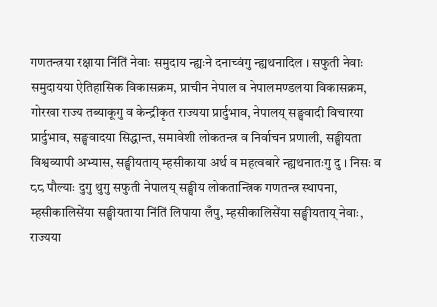गणतन्त्रया रक्षाया निंतिं नेवाः समुदाय न्ह्यःने दनाच्वंगु न्ह्यथनादिल । सफुती नेवाः समुदायया ऐतिहासिक विकासक्रम, प्राचीन नेपाल व नेपालमण्डलया विकासक्रम, गोरखा राज्य तब्याकूगु व केन्द्रीकृत राज्यया प्रार्दुभाव, नेपालय् सङ्घवादी विचारया प्रार्दुभाव, सङ्घवादया सिद्धान्त, समावेशी लोकतन्त्र व निर्वाचन प्रणाली, सङ्घीयता विश्वव्यापी अभ्यास, सङ्घीयताय् म्हसीकाया अर्थ व महत्वबारे न्ह्यथनातःगु दु । निसः व ८८ पौल्याः दुगु थुगु सफुती नेपालय् सङ्घीय लोकतान्त्रिक गणतन्त्र स्थापना, म्हसीकालिसेंया सङ्घीयताया निंतिं लिपाया लँपु, म्हसीकालिसेंया सङ्घीयताय् नेवाः, राज्यया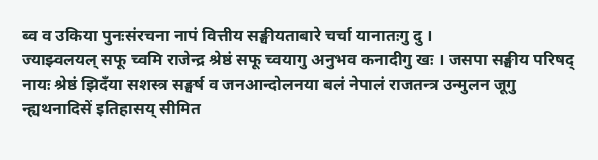ब्व व उकिया पुनःसंरचना नापं वित्तीय सङ्घीयताबारे चर्चा यानातःगु दु ।
ज्याझ्वलयल् सफू च्वमि राजेन्द्र श्रेष्ठं सफू च्वयागु अनुभव कनादीगु खः । जसपा सङ्घीय परिषद् नायः श्रेष्ठं झिदँया सशस्त्र सङ्घर्ष व जनआन्दोलनया बलं नेपालं राजतन्त्र उन्मुलन जूगु न्ह्यथनादिसें इतिहासय् सीमित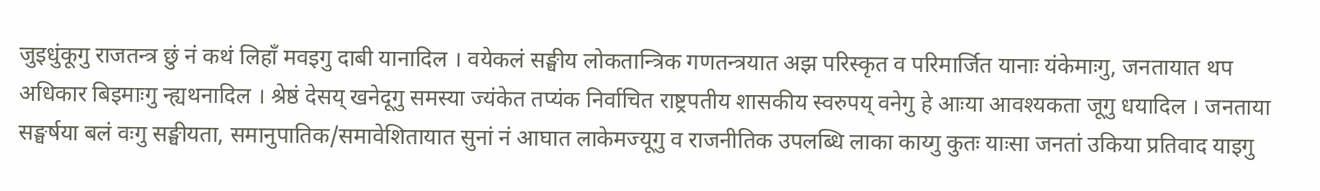जुइधुंकूगु राजतन्त्र छुं नं कथं लिहाँ मवइगु दाबी यानादिल । वयेकलं सङ्घीय लोकतान्त्रिक गणतन्त्रयात अझ परिस्कृत व परिमार्जित यानाः यंकेमाःगु, जनतायात थप अधिकार बिइमाःगु न्ह्यथनादिल । श्रेष्ठं देसय् खनेदूगु समस्या ज्यंकेत तप्यंक निर्वाचित राष्ट्रपतीय शासकीय स्वरुपय् वनेगु हे आःया आवश्यकता जूगु धयादिल । जनताया सङ्घर्षया बलं वःगु सङ्घीयता, समानुपातिक/समावेशितायात सुनां नं आघात लाकेमज्यूगु व राजनीतिक उपलब्धि लाका काय्गु कुतः याःसा जनतां उकिया प्रतिवाद याइगु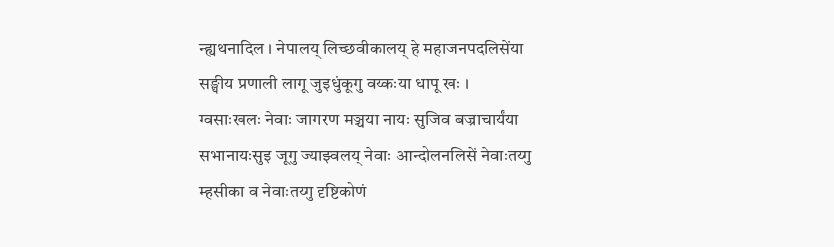न्ह्यथनादिल । नेपालय् लिच्छवीकालय् हे महाजनपदलिसेंया सङ्घीय प्रणाली लागू जुइधुंकूगु वय्कःया धापू खः ।
ग्वसाःखलः नेवाः जागरण मञ्चया नायः सुजिव बज्राचार्यंया सभानायःसुइ जूगु ज्याझ्वलय् नेवाः आन्दोलनलिसें नेवाःतय्गु म्हसीका व नेवाःतय्गु दृष्टिकोणं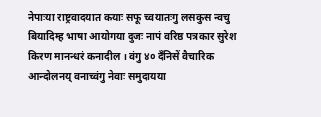नेपाःया राष्ट्रवादयात कयाः सफू च्वयातःगु लसकुस न्वचु बियादिम्ह भाषा आयोगया दुजः नापं वरिष्ठ पत्रकार सुरेश किरण मानन्धरं कनादील । वंगु ४० दँनिसें वैचारिक आन्दोलनय् वनाच्वंगु नेवाः समुदायया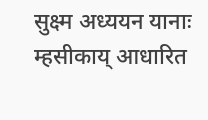सुक्ष्म अध्ययन यानाः म्हसीकाय् आधारित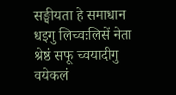सङ्घीयता हे समाधान धइगु लिच्वःलिसें नेता श्रेष्ठं सफू च्वयादीगु वयेकलं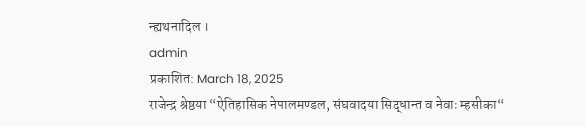न्ह्यथनादिल ।
admin
प्रकाशित: March 18, 2025
राजेन्द्र श्रेष्ठया “ऐतिहासिक नेपालमण्डल, संघवादया सिद्धान्त व नेवाः म्हसीका“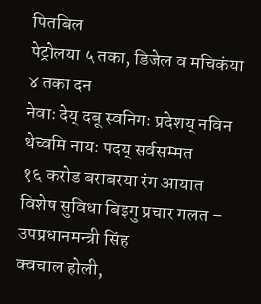पितबिल
पेट्रोलया ५ तका, डिजेल व मचिकंया ४ तका दन
नेवाः देय् दबू स्वनिगः प्रदेशय् नविन थेच्वमि नायः पदय् सर्वसम्मत
१६ करोड बराबरया रंग आयात
विशेष सुविधा बिइगु प्रचार गलत – उपप्रधानमन्त्री सिंह
क्वचाल होली,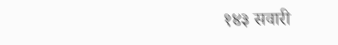१४३ सवारी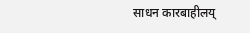साधन कारबाहीलय्